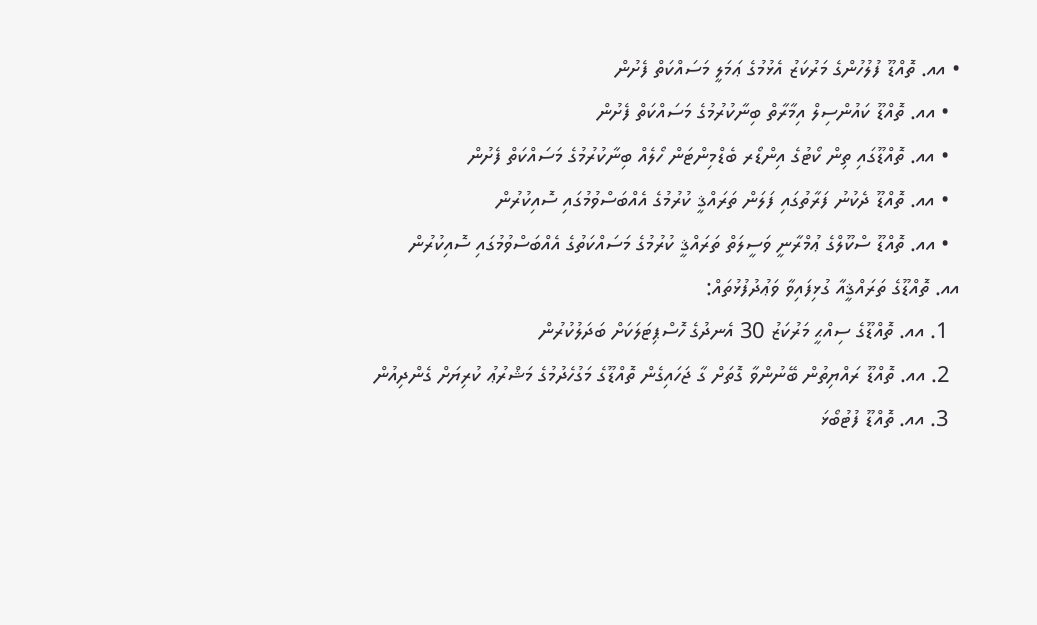• އއ. ތޮއްޑޫ ފުލުހުންގެ މަރުކަޒު އެޅުމުގެ ޢަމަލީ މަސައްކަތް ފެށުން
  • އއ. ތޮއްޑޫ ކައުންސިލް އިމާރާތް ބިނާކުރުމުގެ މަސައްކަތް ފެށުން
  • އއ. ތޮއްޑޫގައި ތިން ކޯޓުގެ އިންޑޯރ ބެޑްމިންޓަން ހޯލެއް ބިނާކުރުމުގެ މަސައްކަތް ފެށުން
  • އއ. ތޮއްޑޫ ދެކުނު ފަރާތުގައި ފަލަން ތަރައްޤީ ކުރުމުގެ އެއްބަސްވުމުގައި ސޮއިކުރުން
  • އއ. ތޮއްޑޫ ސްކޫލްގެ ޢުމްރާނީ ވަސީލަތް ތަރައްޤީ ކުރުމުގެ މަސައްކަތުގެ އެއްބަސްވުމުގައި ސޮއިކުރުން
އއ. ތޮއްޑޫގެ ތަރައްޤީއާ ގުޅިފައިވާ ވަޢުދުފުޅުތައް:
  1. އއ. ތޮއްޑޫގެ ސިއްޙީ މަރުކަޒު 30 އެނދުގެ ހޮސްޕިޓަލަކަށް ބަދަލުކުރުން
  2. އއ. ތޮއްޑޫ ރައްޔިތުން ބޭނުންވާ ގޮތަށް ގާ ޖަހައިގެން ތޮއްޑޫގެ މަގުހެދުމުގެ މަޝްރުޢު ކުރިޔަށް ގެންދިއުން
  3. އއ. ތޮއްޑޫ ފުޓުބޯޅަ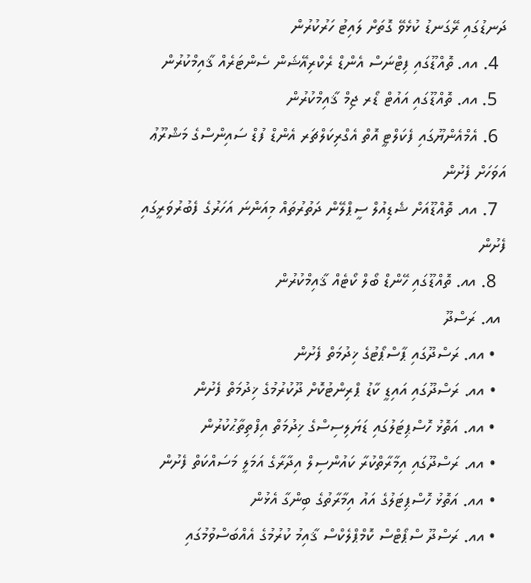ދަނޑުގައި ރޭގަނޑު ކުޅެވޭ ގޮތަށް ލައިޓު ހަރުކުރުން
  4. އއ. ތޮއްޑޫގައި ފިޓްނަސް އެންޑް ރެކްރިއޭޝަން ސެންޓަރެއް ޤާއިމްކުރުން
  5. އއ. ތޮއްޑޫގައި އައުޓް ޑޯރ ޖިމް ޤާއިމްކުރުން
  6. އެމްއެންޔޫގައި ފެކަލްޓީ އޮތް އެގްރިކަލްޗަރ އެންޑް ފުޑް ސައިންސްގެ މަޝްރޫޢު އަވަހަށް ފެށުން
  7. އއ. ތޮއްޑޫއަށް ޝެޑިއުލް ސީޕްލޭން ދަތުރުތައް މިއަންނަ އަހަރުގެ ފެބުރުވަރީގައި ފެށުން
  8. އއ. ތޮއްޑޫގައި ހޭންޑް ބޯލް ކޯޓެއް ޤާއިމްކުރުން
 އއ. ރަސްދޫ
  • އއ. ރަސްދޫގައި ޕާސްޕޯޓުގެ ޚިދުމަތް ފެށުން
  • އއ. ރަސްދޫގައި އައިޑީ ކާޑު ޕްރިންޓުކޮށް ދޫކުރުމުގެ ޚިދުމަތް ފެށުން
  • އއ. އަތޮޅު ހޮސްޕިޓަލުގައި ޑަޔަލިސިސްގެ ޚިދުމަތް އިފްތިތާޙުކުރުން
  • އއ. ރަސްދޫގައި އިމާރާތްކުރާ ކައުންސިލް އިދާރާގެ އަމަލީ މަސައްކަތް ފެށުން
  • އއ. އަތޮޅު ހޮސްޕިޓަލުގެ އައު އިމާރާތުގެ ބިންގާ އެޅުން
  • އއ. ރަސްދޫ ސްޕޯޓްސް ކޮމްޕްލެކްސް ޤާއިމު ކުރުމުގެ އެއްބަސްވުމުގައި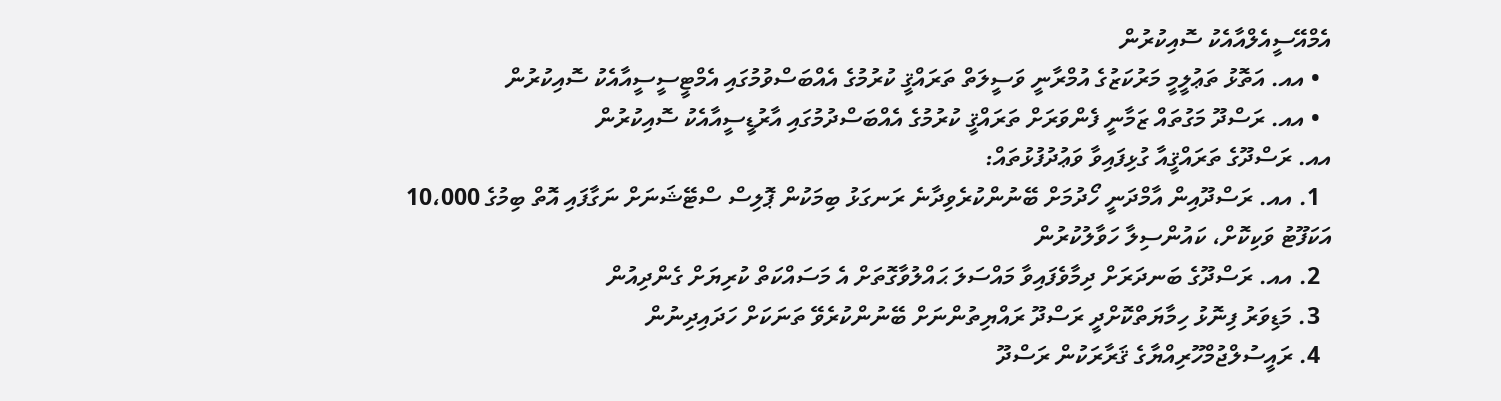އެމްއޭސީއެލްއާއެކު ސޮއިކުރުން
  • އއ. އަތޮޅު ތަޢުލީމީ މަރުކަޒުގެ އުމްރާނީ ވަސީލަތް ތަރައްޤީ ކުރުމުގެ އެއްބަސްވުމުގައި އެމްޓީސީސީއާއެކު ސޮއިކުރުން
  • އއ. ރަސްދޫ މަގުތައް ޒަމާނީ ފެންވަރަށް ތަރައްޤީ ކުރުމުގެ އެއްބަސްދުމުގައި އާރުޑީސީއާއެކު ސޮއިކުރުން
އއ. ރަސްދޫގެ ތަރައްޤީއާ ގުޅިފައިވާ ވަޢުދުފުޅުތައް:
  1. އއ. ރަސްދޫއިން އާމްދަނީ ހޯދުމަށް ބޭނުންކުރެވިދާނެ ރަނގަޅު ބިމަކުން ޕޮލިސް ސްޓޭޝަނަށް ނަގާފައި އޮތް ބިމުގެ 10،000 އަކަފޫޓު ވަކިކޮށް، ކައުންސިލާ ހަވާލުކުރުން
  2. އއ. ރަސްދޫގެ ބަނދަރަށް ދިމާވެފައިވާ މައްސަލަ ޙައްލުވާގޮތަށް އެ މަސައްކަތް ކުރިޔަށް ގެންދިއުން
  3. މަޑިވަރު ފިނޮޅު ހިމާޔަތްކޮށްދީ ރަސްދޫ ރައްޔިތުންނަށް ބޭނުންކުރެވޭ ތަނަކަށް ހަދައިދިނުން
  4. ރައީސުލްޖުމްހޫރިއްޔާގެ ޤަރާރަކުން ރަސްދޫ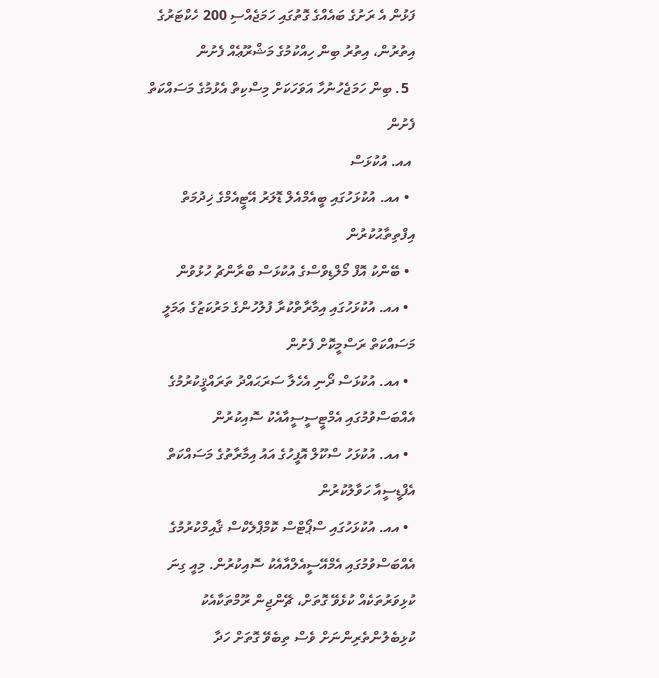ފަޅުން އެ ރަށުގެ ބައެއްގެ ގޮތުގައި ހަމަޖެއްސި 200 ހެކްޓަރުގެ އިތުރުން، އިތުރު ބިން ހިއްކުމުގެ މަޝްރޫޢެއް ފެށުން
  5. ބިން ހަމަޖެހުނުހާ އަވަހަކަށް މިސްކިތް އެޅުމުގެ މަސައްކަތް ފެށުން
 އއ. އުކުޅަސް
  • އއ. އުކުޅަހުގައި ބީއެމްއެލް ޑޮލަރު އޭޓީއެމްގެ ޚިދުމަތް އިފްތިތާޙުކުރުން
  • ބޭންކު އޮފް މޯލްޑިވްސްގެ އުކުޅަސް ބްރާންޗު ހުޅުވުން
  • އއ. އުކުޅަހުގައި އިމާރާތްކުރާ ފުލުހުންގެ މަރުކަޒުގެ ޢަމަލީ މަސައްކަތް ރަސްމީކޮށް ފެށުން
  • އއ. އުކުޅަސް ދޯނި އެހެލާ ސަރަޙައްދު ތަރައްޤީކުރުމުގެ އެއްބަސްވުމުގައި އެމްޓީސީސީއާއެކު ސޮއިކުރުން
  • އއ. އުކުޅަހު ސްކޫލް އޮފީހުގެ އައު އިމާރާތުގެ މަސައްކަތް އެފްޑީސީއާ ހަވާލުކުރުން
  • އއ. އުކުޅަހުގައި ސްޕޯޓްސް ކޮމްޕްލެކްސް ޤާއިމްކުރުމުގެ އެއްބަސްވުމުގައި އެމްއޭސީއެލްއާއެކު ސޮއިކުރުން. މިއީ ގިނަ ކުޅިވަރުތަކެއް ކުޅެވޭ ގޮތަށް، ޗޭންޖިން ރޫމްތަކާއެކު ކުޅިބެލުންތެރިންނަށް ވެސް ތިބެވޭ ގޮތަށް ހަދާ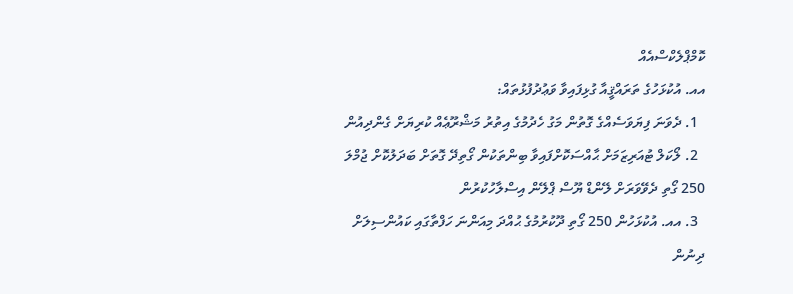ކޮމްޕްލެކްސްއެއް
އއ. އުކުޅަހުގެ ތަރައްޤީއާ ގުޅިފައިވާ ވަޢުދުފުޅުތައް:
  1. ދެވަނަ ފިޔަވަސެއްގެ ގޮތުން މަގު ހެދުމުގެ އިތުރު މަޝްރޫޢެއް ކުރިޔަށް ގެންދިއުން
  2. ލޯކަލް ޓުއަރިޒަމަށް ޙާއްސަކޮށްފައިވާ ބިންތަކުން ގޯތިދޭ ގޮތަށް ބަދަލުކޮށް ޖުމްލަ 250 ގޯތި ދެވޭވަރަށް ލޭންޑް ޔޫސް ޕްލޭން އިސްލާހުކުރުން
  3. އއ. އުކުޅަހުން 250 ގޯތި ދޫކުރުމުގެ ޙުއްދަ މިއަންނަ ހަފްތާގައި ކައުންސިލަށް ދިނުން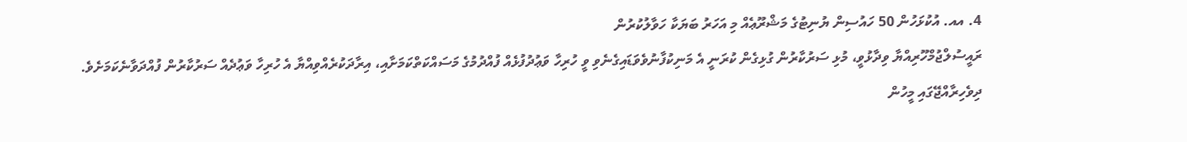4. އއ. އުކުޅަހުން 50 ހައުސިން ޔުނިޓުގެ މަޝްރޫޢެއް މި އަހަރު ބަޔަކާ ހަވާލުކުރުން
ރައީސުލްޖުމްހޫރިއްޔާ ވިދާޅުވީ، މުޅި ސަރުކާރުން ގުޅިގެން ކުރަނީ އެ މަނިކުފާނުވެވަޑައިގެނެވި ވީ ހުރިހާ ވަޢުދުފުޅެއް ފުއްދުމުގެ މަސައްކަތްކަމަށާއި، އިރާދަކުރެއްވިއްޔާ އެ ހުރިހާ ވަޢުދެއް ސަރުކާރުން ފުއްދަވާނެކަމަށެވެ.
ދިވެހިރާއްޖޭގައި މީހުން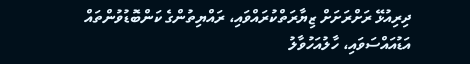ދިރިއުޅޭ ރަށްރަށަށް ޒިޔާރަތްކުރައްވައި، ރައްޔިތުންގެ ކަންބޮޑުވުންތައް އަޑުއައްސަވައި، ހާލުއަހުވާލު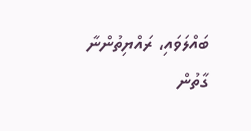ބައްލަވައި، ރައްޔިތުންނާ ގާތުން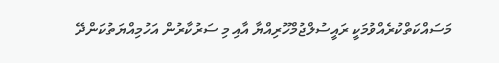މަސައްކަތްކުރެއްވުމަކީ ރައީސުލްޖުމްހޫރިއްޔާ އާއި މި ސަރުކާރުން އަހުމިއްޔަތުކަންދޭ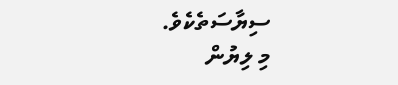ސިޔާސަތެކެވެ.
މި ލިޔުން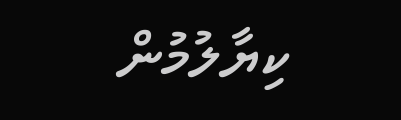ކިޔާލުމުން